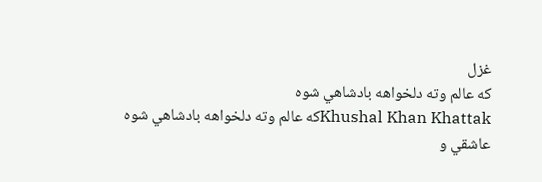غزل
که عالم وته دلخواهه بادشاهي شوه
Khushal Khan Khattakکه عالم وته دلخواهه بادشاهي شوه
عاشقي و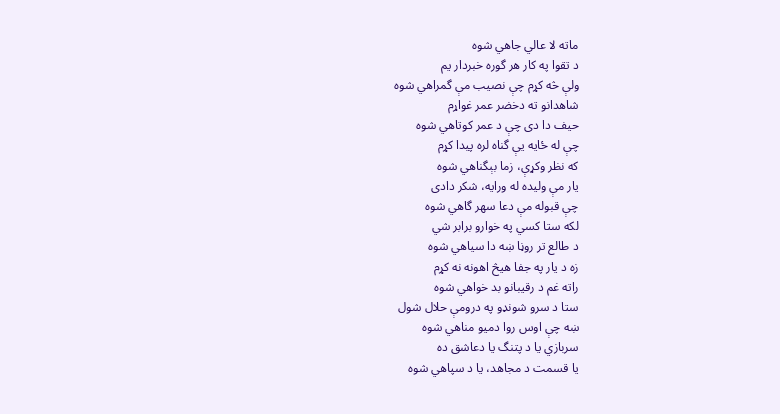ماته لا عالي جاهي شوه
د تقوا په کار هر گوره خبردار يم
ولې څه کړم چې نصيب مې گمراهي شوه
شاهدانو ته دخضر عمر غواړم
حيف دا دی چې د عمر کوتاهي شوه
چې له ځايه يې گناه لره پيدا کړم
که نظر وکړې، زما بېگناهي شوه
يار مې وليده له ورايه، شکر دادی
چې قبوله مې دعا سهر گاهي شوه
لکه ستا کسي په خوارو برابر شي
د طالع تر روڼا ښه دا سياهي شوه
زه د يار په جفا هيڅ اهونه نه کړم
راته غم د رقيبانو بد خواهي شوه
ستا د سرو شونډو په درومې حلال شول
ښه چې اوس روا دميو مناهي شوه
سربازي يا د پتنگ يا دعاشق ده
يا قسمت د مجاهد، يا د سپاهي شوه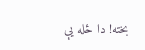بخته! دا ځله يې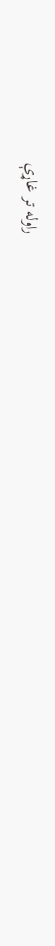راوله تر غاړې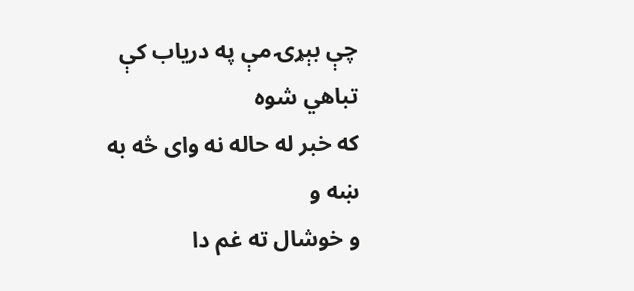چې بېړۍ مې په درياب کې تباهي شوه
که خبر له حاله نه وای څه به ښه و
و خوشال ته غم دا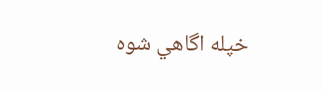خپله اگاهي شوه